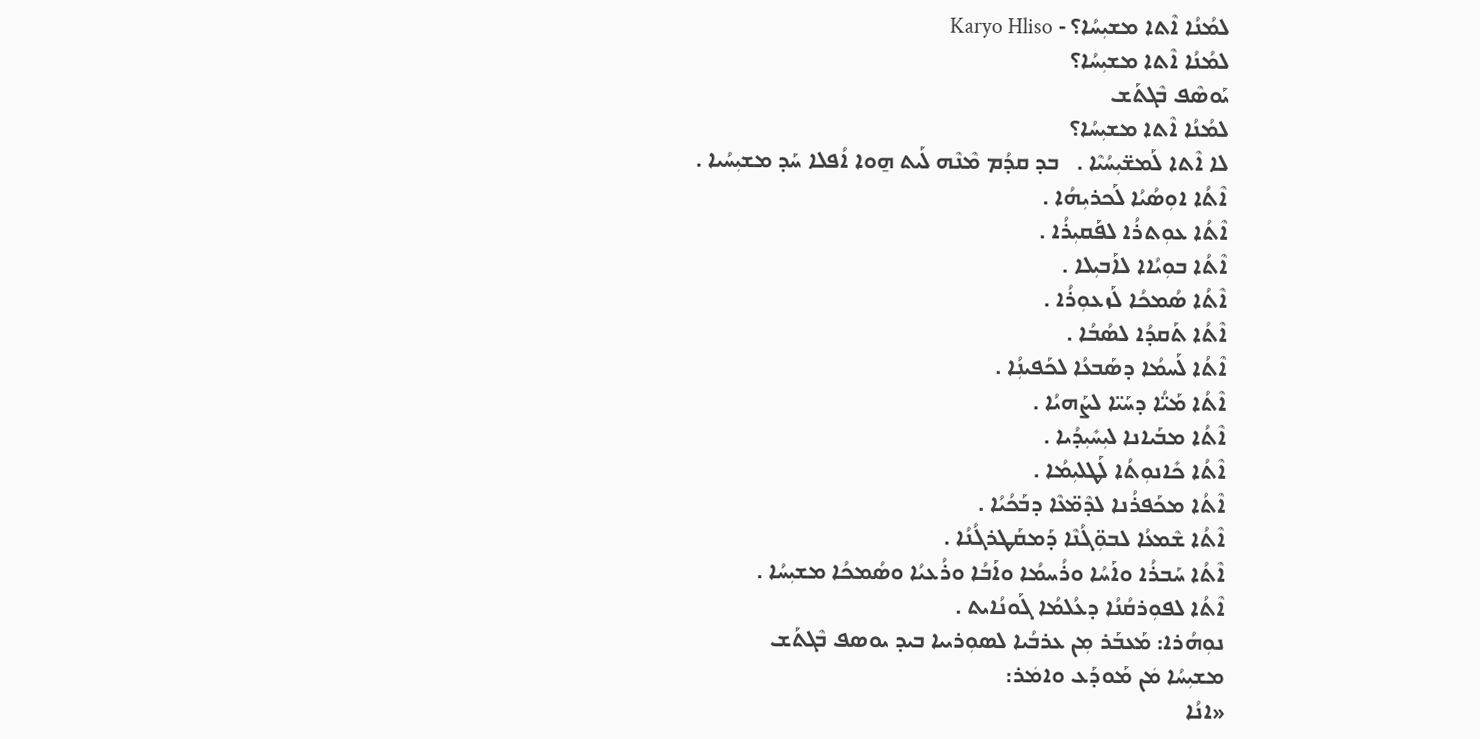ܠܡܳܢܳܐ ܐܶܬܐ ܡܫܝܼܚܳܐ؟ - Karyo Hliso
ܠܡܳܢܳܐ ܐܶܬܐ ܡܫܝܼܚܳܐ؟
ܝܰܘܣܶܦ ܒܶܓܬܰܫ
ܠܡܳܢܳܐ ܐܶܬܐ ܡܫܝܼܚܳܐ؟
ܠܐ ܐܶܬܐ ܠܰܡܫ̈ܝܼܚܳܝܶܐ .   ܒܕ ܩܕܳܡ ܡܶܢܶܗ ܠܰܝܬ ܗ̱ܘܐ ܐܳܦܠܐ ܚܰܕ ܡܫܝܼܚܳܝܐ .
ܐܶܬܳܐ ܐܘܼܣܳܝܳܐ ܠܰܟܪܝܼܗܳܐ .
ܐܶܬܳܐ ܥܘܼܬܪܳܐ ܠܦܰܩܝܼܪܳܐ .
ܐܶܬܳܐ ܒܘܼܝܳܐܐ ܠܐܰܒܝܼܠܐ .
ܐܶܬܳܐ ܣܳܡܟܳܐ ܠܰܙܥܘܼܪܳܐ .
ܐܶܬܳܐ ܬܰܩܕܳܐ ܠܣܳܒܳܐ .
ܐܶܬܳܐ ܠܰܚܡܳܐ ܕܣܰܒܥܳܐ ܠܟܰܦܝܢܼܳܐ .
ܐܶܬܳܐ ܡܰܝ̈ܳܐ ܕܚܰܝ̈ܐ ܠܨܰܗܝܳܐ .
ܐܶܬܳܐ ܡܒܰܝܐܢܐ ܠܝܼܚܺܝܼܕܳܝܐ .
ܐܶܬܳܐ ܟܺܐܢܘܼܬܳܐ ܠܰܛܠܝܼܡܳܐ .
ܐܶܬܳܐ ܡܟܰܦܪܳܢܐ ܠܕܶܡ̈ܥܶܐ ܕܒܰܟܳܝܳܐ .
ܐܶܬܳܐ ܫܶܡܥܳܐ ܠܒܘܼ̈ܓܳܢܶܐ ܕܰܡܩܰܛܪܓܳܢܳܐ .
ܐܶܬܳܐ ܚܰܒܪܳܐ ܘܐܰܚܳܐ ܘܪܳܚܡܳܐ ܘܐܰܒܳܐ ܘܪܳܥܝܳܐ ܘܣܳܡܟܳܐ ܡܫܝܼܚܳܐ .
ܐܶܬܳܐ ܠܦܘܼܪܩܳܢܳܐ ܕܥܳܠܡܳܐ ܓܰܘܢܳܐܝܬ .
ܢܘܼܗܳܪܐ: ܡܰܥܒܰܪ ܡܼܢ ܥܪܒܳܝܐ ܠܣܘܼܪܝܝܐ ܒܝܕ ܝܘܣܦ ܒܶܓܬܰܫ
ܡܫܝܼܚܳܐ ܡܿܢ ܡܰܘܕܰܥ ܘܐܡܿܪ:
«ܐܢܳܐ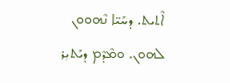ܐܶܬܝܬ. ܕܚܰܝ̈ܐ ܢܶܗܘܘܢ ܠܗܘܢ. ܘܡܶܕܶܡ ܕܝܰܬܝܼܪ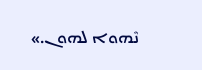ܢܶܗܘܐ ܠܗܘܢ.»